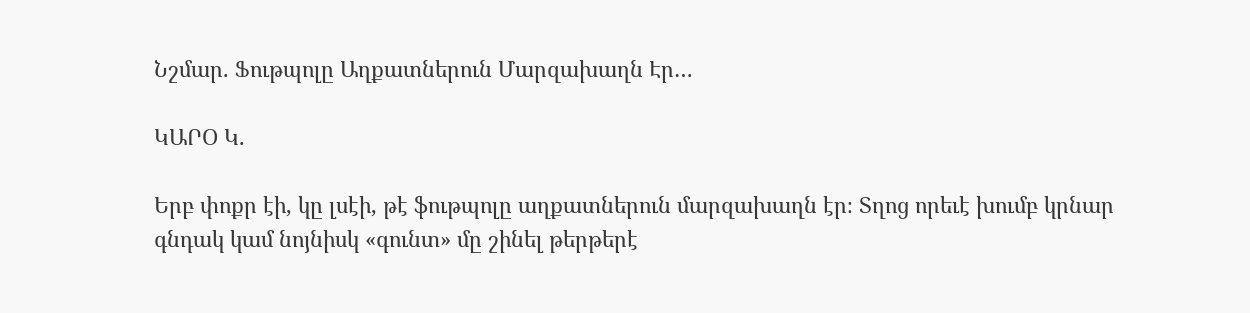Նշմար. Ֆութպոլը Աղքատներուն Մարզախաղն Էր…

ԿԱՐՕ Կ.

Երբ փոքր էի, կը լսէի, թէ ֆութպոլը աղքատներուն մարզախաղն էր։ Տղոց որեւէ խումբ կրնար գնդակ կամ նոյնիսկ «գունտ» մը շինել թերթերէ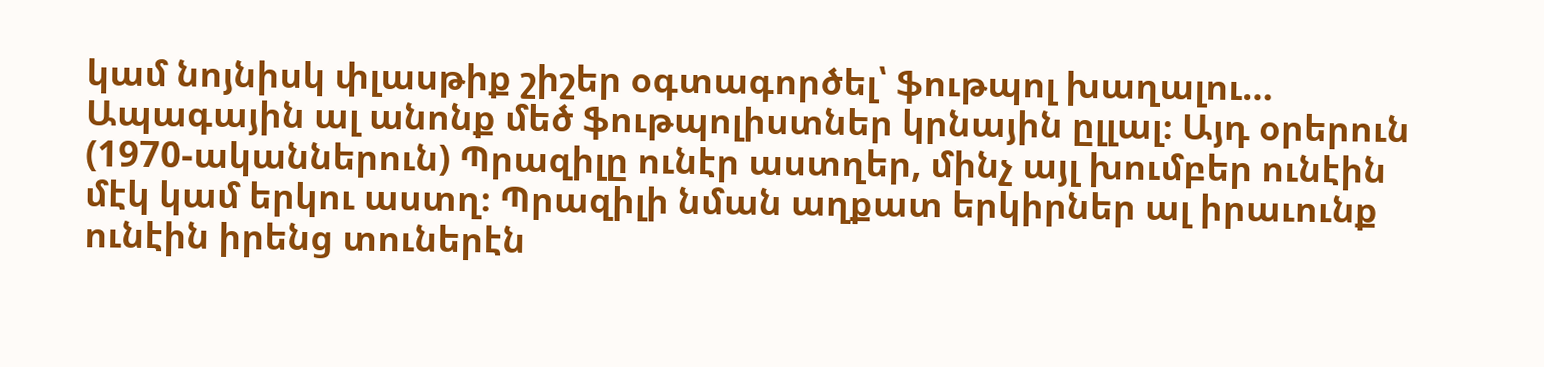կամ նոյնիսկ փլասթիք շիշեր օգտագործել՝ ֆութպոլ խաղալու… Ապագային ալ անոնք մեծ ֆութպոլիստներ կրնային ըլլալ։ Այդ օրերուն (1970-ականներուն) Պրազիլը ունէր աստղեր, մինչ այլ խումբեր ունէին մէկ կամ երկու աստղ։ Պրազիլի նման աղքատ երկիրներ ալ իրաւունք ունէին իրենց տուներէն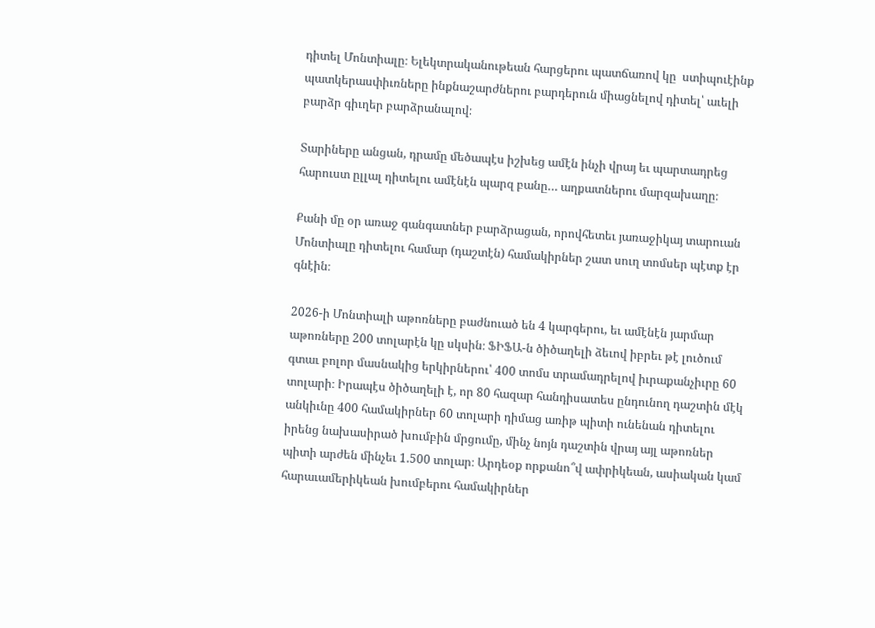դիտել Մոնտիալը։ Ելեկտրականութեան հարցերու պատճառով կը  ստիպուէինք պատկերասփիւռները ինքնաշարժներու բարդերուն միացնելով դիտել՝ աւելի բարձր գիւղեր բարձրանալով։

Տարիները անցան, դրամը մեծապէս իշխեց ամէն ինչի վրայ եւ պարտադրեց հարուստ ըլլալ դիտելու ամէնէն պարզ բանը… աղքատներու մարզախաղը։

Քանի մը օր առաջ գանգատներ բարձրացան, որովհետեւ յառաջիկայ տարուան Մոնտիալը դիտելու համար (դաշտէն) համակիրներ շատ սուղ տոմսեր պէտք էր գնէին։

2026-ի Մոնտիալի աթոռները բաժնուած են 4 կարգերու, եւ ամէնէն յարմար աթոռները 200 տոլարէն կը սկսին։ ՖԻՖԱ-ն ծիծաղելի ձեւով իբրեւ թէ լուծում գտաւ բոլոր մասնակից երկիրներու՝ 400 տոմս տրամադրելով իւրաքանչիւրը 60 տոլարի։ Իրապէս ծիծաղելի է, որ 80 հազար հանդիսատես ընդունող դաշտին մէկ անկիւնը 400 համակիրներ 60 տոլարի դիմաց առիթ պիտի ունենան դիտելու իրենց նախասիրած խումբին մրցումը, մինչ նոյն դաշտին վրայ այլ աթոռներ պիտի արժեն մինչեւ 1.500 տոլար։ Արդեօք որքանո՞վ ափրիկեան, ասիական կամ հարաւամերիկեան խումբերու համակիրներ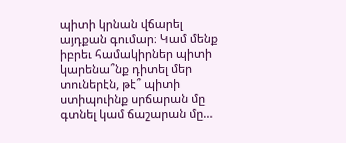պիտի կրնան վճարել այդքան գումար։ Կամ մենք իբրեւ համակիրներ պիտի կարենա՞նք դիտել մեր տուներէն, թէ՞ պիտի ստիպուինք սրճարան մը գտնել կամ ճաշարան մը…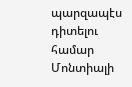պարզապէս դիտելու համար Մոնտիալի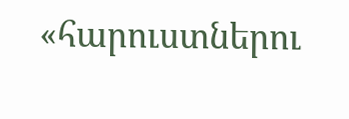«հարուստներու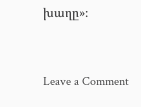խաղը»։



Leave a Comment